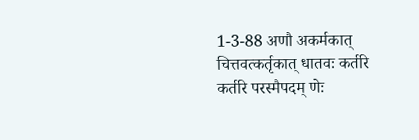1-3-88 अणौ अकर्मकात् चित्तवत्कर्तृकात् धातवः कर्तरि कर्तरि परस्मैपदम् णेः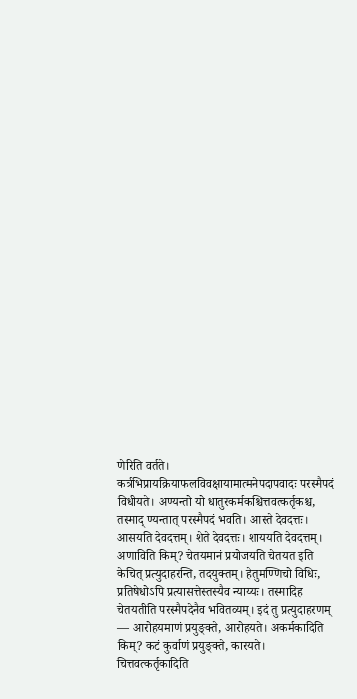णेरिति वर्तते। कर्त्रभिप्रायक्रियाफलविवक्षायामात्मनेपदापवादः परस्मैपदं विधीयते। अण्यन्तो यो धातुरकर्मकश्चित्तवत्कर्तृकश्च, तस्माद् ण्यन्तात् परस्मैपदं भवति। आस्ते देवदत्तः। आसयति देवदत्तम्। शेते देवदत्तः। शाययति देवदत्तम्। अणाविति किम्? चेतयमानं प्रयोजयति चेतयत इति केचित् प्रत्युदाहरन्ति, तदयुक्तम्। हेतुमण्णिचो विधिः, प्रतिषेधोऽपि प्रत्यासत्तेस्तस्यैव न्याय्यः। तस्मादिह चेतयतीति परस्मैपदेनैव भवितव्यम्। इदं तु प्रत्युदाहरणम् — आरोहयमाणं प्रयुङ्क्ते, आरोहयते। अकर्मकादिति किम्? कटं कुर्वाणं प्रयुङ्क्ते, कारयते। चित्तवत्कर्तृकादिति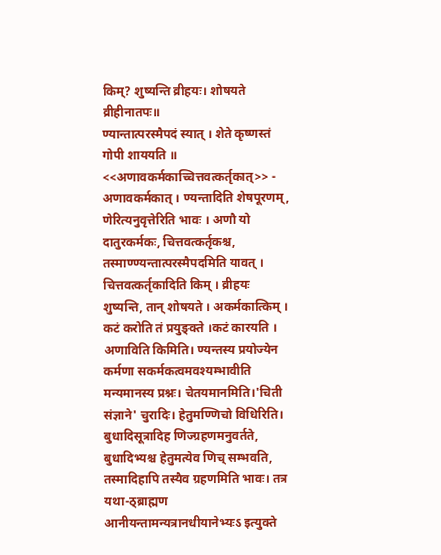किम्? शुष्यन्ति व्रीहयः। शोषयते व्रीहीनातपः॥
ण्यान्तात्परस्मैपदं स्यात् । शेते कृष्णस्तं गोपी शाययति ॥
<<अणावकर्मकाच्चित्तवत्कर्तृकात्>> - अणावकर्मकात् । ण्यन्तादिति शेषपूरणम्, णेरित्यनुवृत्तेरिति भावः । अणौ यो दातुरकर्मकः, चित्तवत्कर्तृकश्च, तस्माण्ण्यन्तात्परस्मैपदमिति यावत् । चित्तवत्कर्तृकादिति किम् । व्रीहयः शुष्यन्ति, तान् शोषयते । अकर्मकात्किम् । कटं करोति तं प्रयुङ्क्ते ।कटं कारयति ।
अणाविति किमिति। ण्यन्तस्य प्रयोज्येन कर्मणा सकर्मकत्वमवश्यम्भावीति मन्यमानस्य प्रश्नः। चेतयमानमिति।'चिती संज्ञाने' चुरादिः। हेतुमण्णिचो विधिरिति। बुधादिसूत्रादिह णिज्ग्रहणमनुवर्तते, बुधादिभ्यश्च हेतुमत्येव णिच् सम्भवति, तस्मादिहापि तस्यैव ग्रहणमिति भावः। तत्र यथा-ठ्ब्राह्मण आनीयन्तामन्यत्रानधीयानेभ्यःऽ इत्युक्ते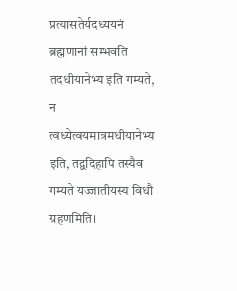प्रत्यासतेर्यदध्ययनं ब्रह्मणानां सम्भवति तदधीयानेभ्य इति गम्यते, न त्वध्येत्वयमात्रमधीयानेभ्य इति, तद्वदिहापि तस्यैव गम्यते यज्जातीयस्य विधौ ग्रहणमिति।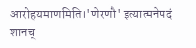आरोहयमाणमिति।'णेरणौ' इत्यात्मनेपदं शानच्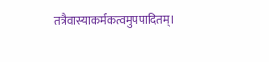तत्रैवास्याकर्मकत्वमुपपादितम्।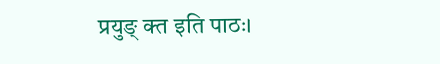प्रयुङ् क्त इति पाठः।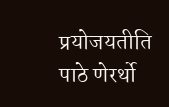प्रयोजयतीति पाठे णेरर्थो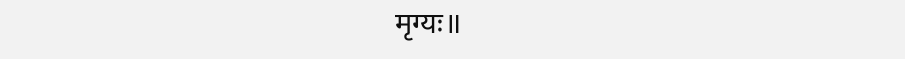मृग्यः॥